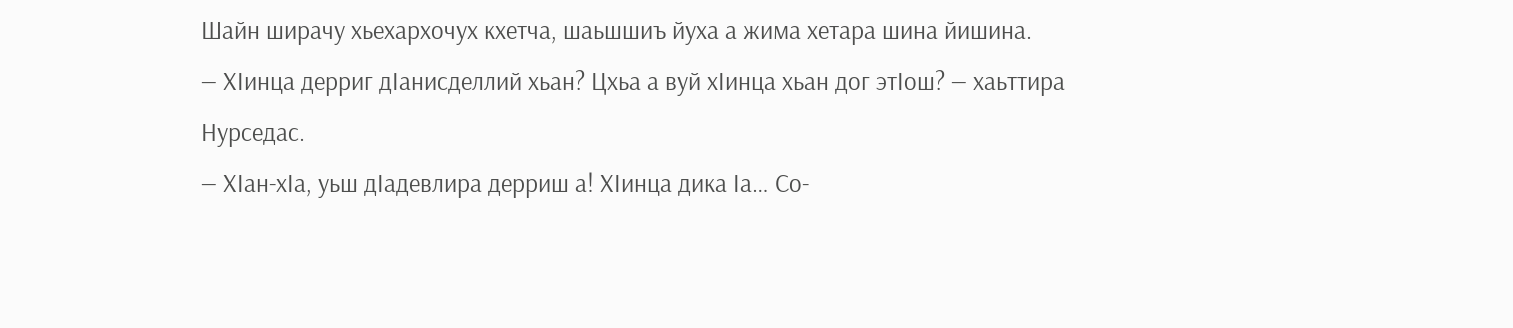Шайн ширачу хьехархочух кхетча, шаьшшиъ йуха а жима хетара шина йишина.
— ХIинца дерриг дIанисделлий хьан? Цхьа а вуй хIинца хьан дог этIош? — хаьттира Нурседас.
— ХIан-хIа, уьш дIадевлира дерриш а! ХIинца дика Iа… Со-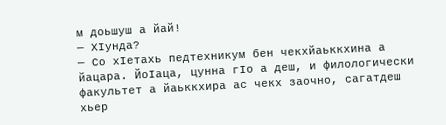м доьшуш а йай!
— ХIунда?
— Со хIетахь педтехникум бен чекхйаьккхина а йацара. ЙоIаца, цунна гIo а деш, и филологически факультет а йаьккхира ас чекх заочно, сагатдеш хьер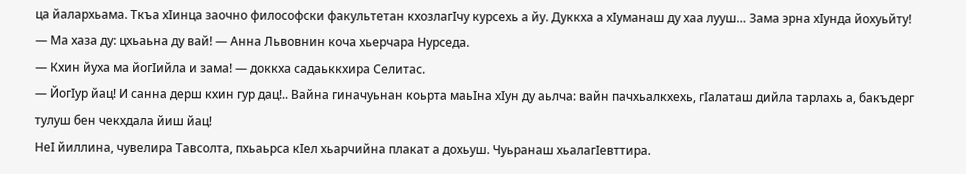ца йалархьама. Ткъа хIинца заочно философски факультетан кхозлагIчу курсехь а йу. Дуккха а хIуманаш ду хаа лууш… Зама эрна хIунда йохуьйту!
— Ма хаза ду: цхьаьна ду вай! — Анна Львовнин коча хьерчара Нурседа.
— Кхин йуха ма йогIийла и зама! — доккха садаьккхира Селитас.
— ЙогIур йац! И санна дерш кхин гур дац!.. Вайна гиначуьнан коьрта маьIна хIун ду аьлча: вайн пачхьалкхехь, гIалаташ дийла тарлахь а, бакъдерг тулуш бен чекхдала йиш йац!
НеI йиллина, чувелира Тавсолта, пхьаьрса кIел хьарчийна плакат а дохьуш. Чуьранаш хьалагIевттира.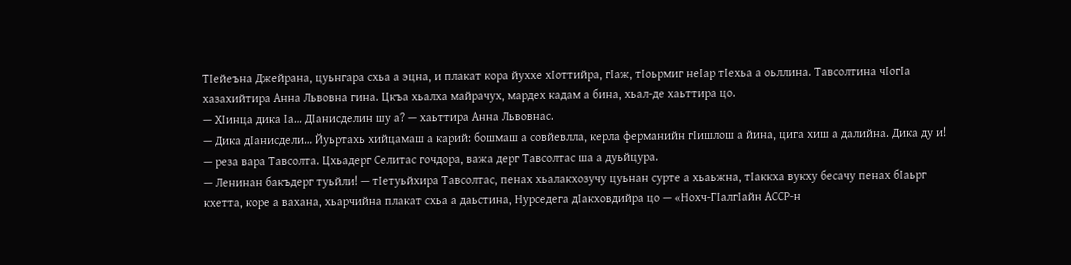ТIейеъна Джейрана, цуьнгара схьа а эцна, и плакат кора йуххе хIоттийра, гIаж, тIоьрмиг неIар тIехьа а оьллина. Тавсолтина чIогIа хазахийтира Анна Львовна гина. Цкъа хьалха майрачух, мардех кадам а бина, хьал-де хаьттира цо.
— ХIинца дика Iа… ДIанисделин шу а? — хаьттира Анна Львовнас.
— Дика дIанисдели… Йуьртахь хийцамаш а карий: бошмаш а совйевлла, керла ферманийн гIишлош а йина, цига хиш а далийна. Дика ду и! — реза вара Тавсолта. Цхьадерг Селитас гочдора, важа дерг Тавсолтас ша а дуьйцура.
— Ленинан бакъдерг туьйли! — тIетуьйхира Тавсолтас, пенах хьалакхозучу цуьнан сурте а хьаьжна, тIаккха вукху бесачу пенах бIаьрг кхетта, коре а вахана, хьарчийна плакат схьа а даьстина, Нурседега дIакховдийра цо — «Нохч-ГIалгIайн АССР-н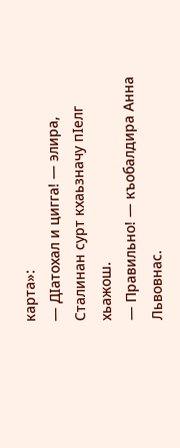карта»:
— ДIатохал и цигга! — элира, Сталинан сурт кхаьзначу пIелг хьажош.
— Правильно! — къобалдира Анна Львовнас.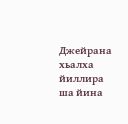Джейрана хьалха йиллира ша йина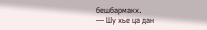бешбармакх.
— Шу хье ца дан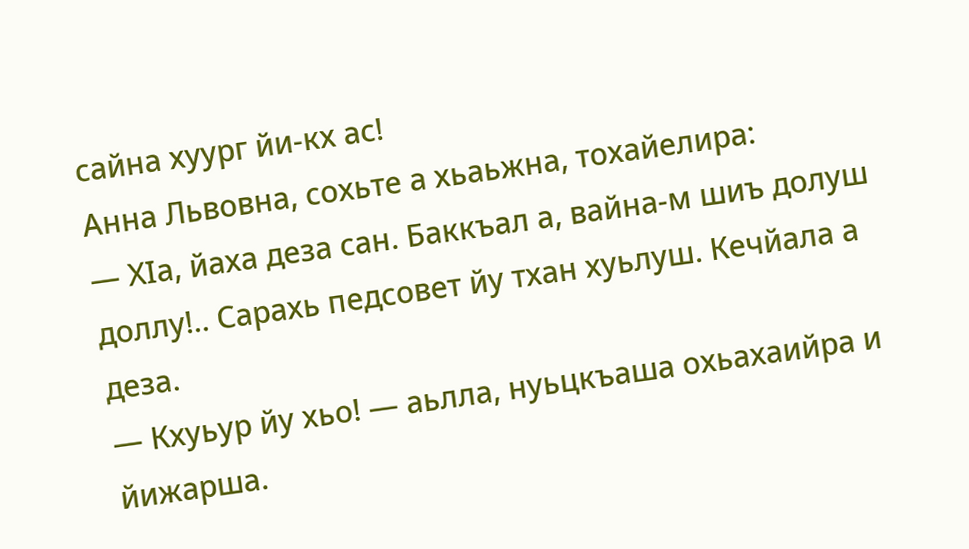сайна хуург йи-кх ас!
Анна Львовна, сохьте а хьаьжна, тохайелира:
— ХIа, йаха деза сан. Баккъал а, вайна-м шиъ долуш доллу!.. Сарахь педсовет йу тхан хуьлуш. Кечйала а деза.
— Кхуьур йу хьо! — аьлла, нуьцкъаша охьахаийра и йижарша.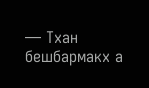— Тхан бешбармакх а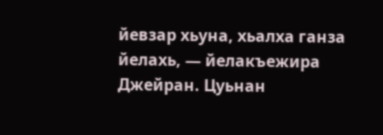йевзар хьуна, хьалха ганза йелахь, — йелакъежира Джейран. Цуьнан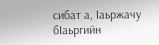сибат а, Iаьржачу бIаьргийн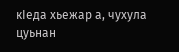кIеда хьежар а, чухула цуьнан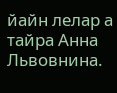йайн лелар а тайра Анна Львовнина.